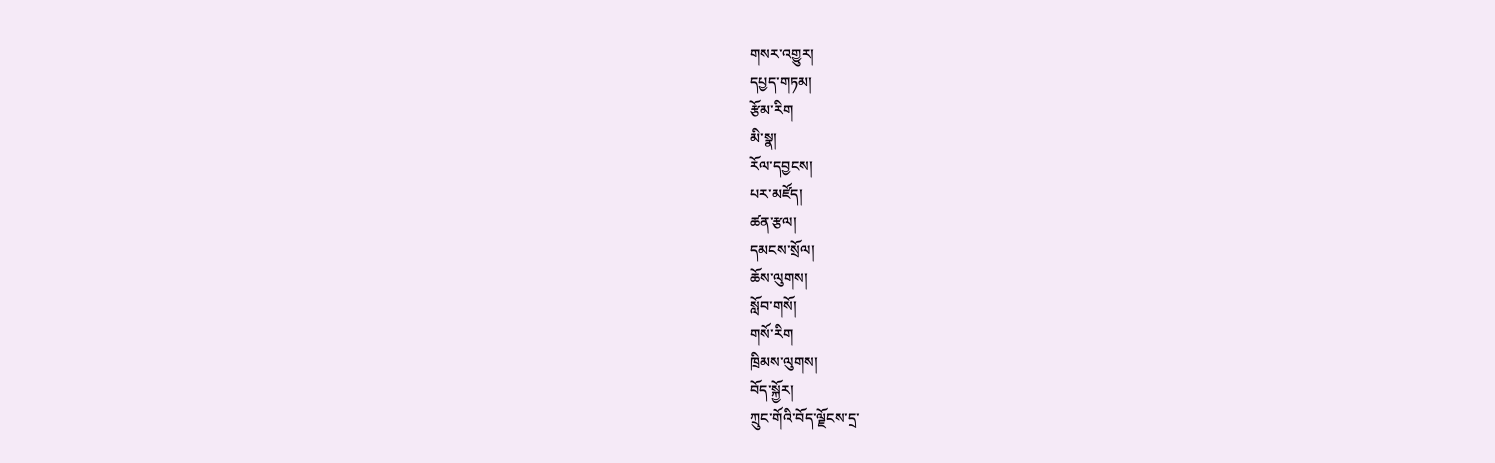གསར་འགྱུར།
དཔྱད་གཏམ།
རྩོམ་རིག
མི་སྣ།
རོལ་དབྱངས།
པར་མཛོད།
ཚན་རྩལ།
དམངས་སྲོལ།
ཆོས་ལུགས།
སློབ་གསོ།
གསོ་རིག
ཁྲིམས་ལུགས།
བོད་སྐྱོར།
ཀྲུང་གོའི་བོད་ལྗོངས་དྲ་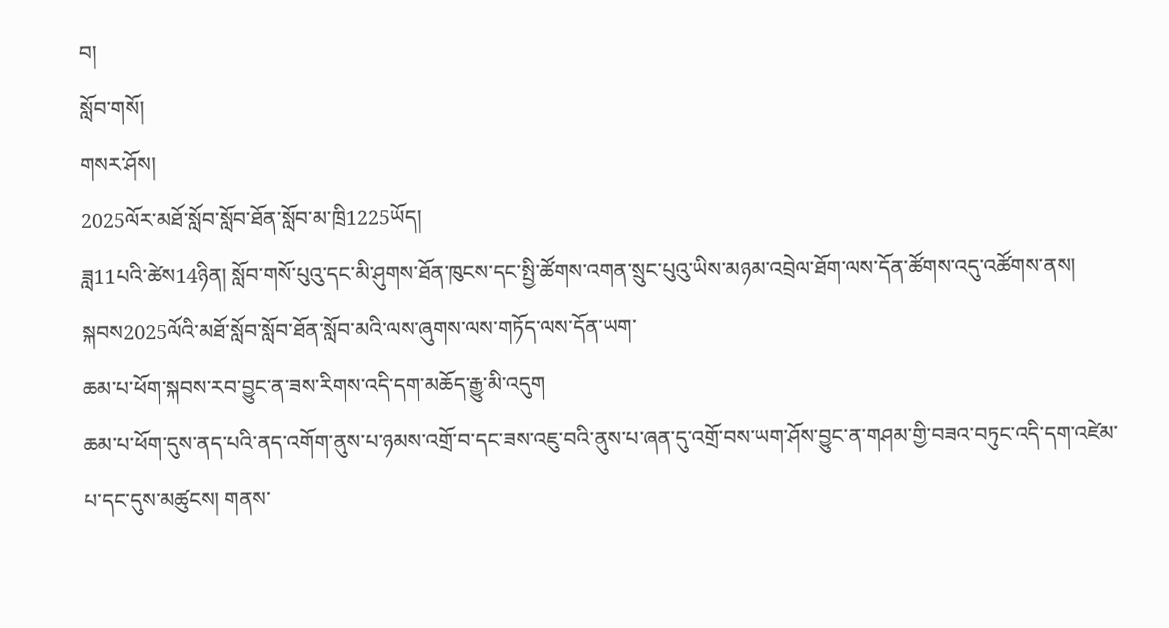བ།
སློབ་གསོ།
གསར་ཤོས།
2025ལོར་མཐོ་སློབ་སློབ་ཐོན་སློབ་མ་ཁྲི1225ཡོད།
ཟླ11པའི་ཚེས14ཉིན། སློབ་གསོ་པུའུ་དང་མི་ཤུགས་ཐོན་ཁུངས་དང་སྤྱི་ཚོགས་འགན་སྲུང་པུའུ་ཡིས་མཉམ་འབྲེལ་ཐོག་ལས་དོན་ཚོགས་འདུ་འཚོགས་ནས། སྐབས2025ལོའི་མཐོ་སློབ་སློབ་ཐོན་སློབ་མའི་ལས་ཞུགས་ལས་གཏོད་ལས་དོན་ཡག་
ཆམ་པ་ཕོག་སྐབས་རབ་བྱུང་ན་ཟས་རིགས་འདི་དག་མཆོད་རྒྱུ་མི་འདུག
ཆམ་པ་ཕོག་དུས་ནད་པའི་ནད་འགོག་ནུས་པ་ཉམས་འགྲོ་བ་དང་ཟས་འཇུ་བའི་ནུས་པ་ཞན་དུ་འགྲོ་བས་ཡག་ཤོས་བྱུང་ན་གཤམ་གྱི་བཟའ་བཏུང་འདི་དག་འཛེམ་པ་དང་དུས་མཚུངས། གནས་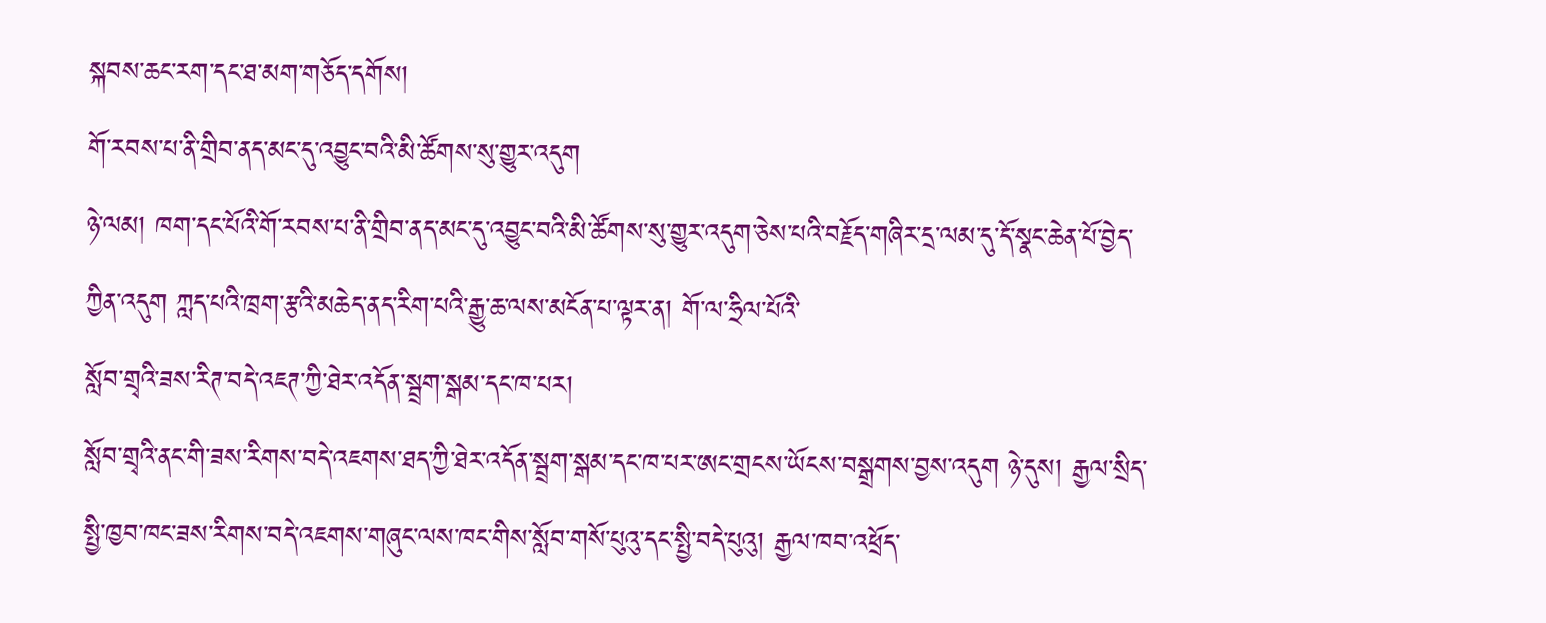སྐབས་ཆང་རག་དང་ཐ་མག་གཅོད་དགོས།
གོ་རབས་པ་ནི་གྲིབ་ནད་མང་དུ་འབྱུང་བའི་མི་ཚོགས་སུ་གྱུར་འདུག
ཉེ་ལམ། ཁག་དང་པོའི་གོ་རབས་པ་ནི་གྲིབ་ནད་མང་དུ་འབྱུང་བའི་མི་ཚོགས་སུ་གྱུར་འདུག་ཅེས་པའི་བརྗོད་གཞིར་དྲ་ལམ་དུ་དོ་སྣང་ཆེན་པོ་བྱེད་ཀྱིན་འདུག ཀླད་པའི་ཁྲག་རྩའི་མཆེད་ནད་རིག་པའི་རྒྱུ་ཆ་ལས་མངོན་པ་ལྟར་ན། གོ་ལ་ཧྲིལ་པོའི་
སློབ་གྲྭའི་ཟས་རིཊ་བདེ་འཇཊ་ཀྱི་ཐེར་འདོན་སྦྲག་སྒམ་དང་ཁ་པར།
སློབ་གྲྭའི་ནང་གི་ཟས་རིགས་བདེ་འཇགས་ཐད་ཀྱི་ཐེར་འདོན་སྦྲག་སྒམ་དང་ཁ་པར་ཨང་གྲངས་ཡོངས་བསྒྲགས་བྱས་འདུག ཉེ་དུས། རྒྱལ་སྲིད་སྤྱི་ཁྱབ་ཁང་ཟས་རིགས་བདེ་འཇགས་གཞུང་ལས་ཁང་གིས་སློབ་གསོ་པུའུ་དང་སྤྱི་བདེ་པུའུ། རྒྱལ་ཁབ་འཕྲོད་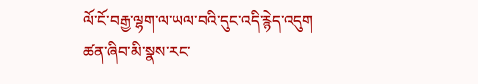ལོ་ངོ་བརྒྱ་ལྷག་ལ་ཡལ་བའི་དུང་འདི་རྙེད་འདུག
ཚན་ཞིབ་མི་སྣས་རང་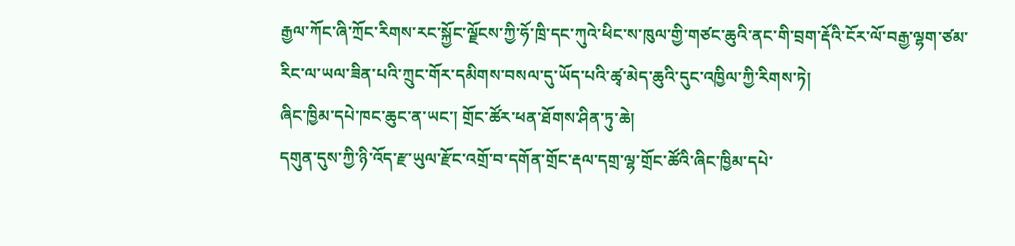རྒྱལ་ཀོང་ཞི་ཀྲོང་རིགས་རང་སྐྱོང་ལྗོངས་ཀྱི་ཧོ་ཁྲི་དང་ཀུའེ་ཕིང་ས་ཁུལ་གྱི་གཙང་ཆུའི་ནང་གི་བྲག་རྡོའི་ངོར་ལོ་བརྒྱ་ལྷག་ཙམ་རིང་ལ་ཡལ་ཟིན་པའི་ཀྲུང་གོར་དམིགས་བསལ་དུ་ཡོད་པའི་ཚྭ་མེད་ཆུའི་དུང་འཁྱིལ་ཀྱི་རིགས་ཏེ།
ཞིང་ཁྱིམ་དཔེ་ཁང་ཆུང་ན་ཡང་། གྲོང་ཚོར་ཕན་ཐོགས་ཤིན་ཏུ་ཆེ།
དགུན་དུས་ཀྱི་ཉི་འོད་རྫ་ཡུལ་རྫོང་འགྲོ་བ་དགོན་གྲོང་རྡལ་དགྲ་ལྷ་གྲོང་ཚོའི་ཞིང་ཁྱིམ་དཔེ་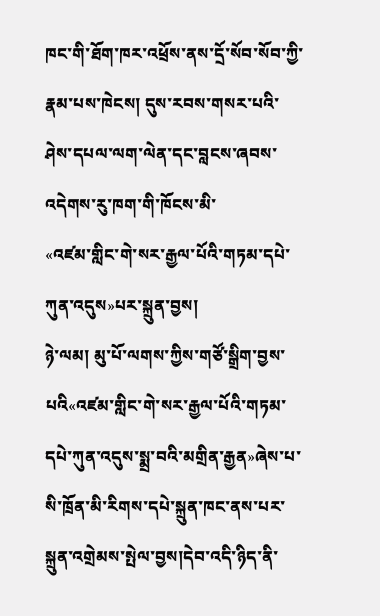ཁང་གི་ཐོག་ཁར་འཕྲོས་ནས་དྲོ་སོབ་སོབ་ཀྱི་རྣམ་པས་ཁེངས། དུས་རབས་གསར་པའི་ཤེས་དཔལ་ལག་ལེན་དང་བླངས་ཞབས་འདེགས་རུ་ཁག་གི་ཁོངས་མི་
«འཛམ་གླིང་གེ་སར་རྒྱལ་པོའི་གཏམ་དཔེ་ཀུན་འདུས»པར་སྐྲུན་བྱས།
ཉེ་ལམ། མུ་པོ་ལགས་ཀྱིས་གཙོ་སྒྲིག་བྱས་པའི«འཛམ་གླིང་གེ་སར་རྒྱལ་པོའི་གཏམ་དཔེ་ཀུན་འདུས་སྨྲ་བའི་མགྲིན་རྒྱན»ཞེས་པ་སི་ཁྲོན་མི་རིགས་དཔེ་སྐྲུན་ཁང་ནས་པར་སྐྲུན་འགྲེམས་སྤེལ་བྱས།དེབ་འདི་ཉིད་ནི་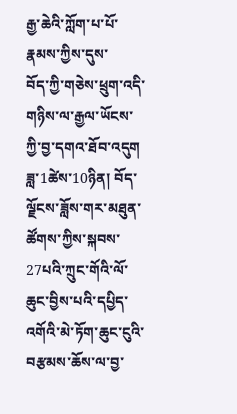རྒྱ་ཆེའི་ཀློག་པ་པོ་རྣམས་ཀྱིས་དུས་
བོད་ཀྱི་གཅེས་ཕྲུག་འདི་གཉིས་ལ་རྒྱལ་ཡོངས་ཀྱི་བྱ་དགའ་ཐོབ་འདུག
ཟླ་1ཚེས་10ཉིན། བོད་ལྗོངས་ཟློས་གར་མཐུན་ཚོགས་ཀྱིས་སྐབས་27པའི་ཀྲུང་གོའི་ལོ་ཆུང་བྱིས་པའི་དཔྱིད་འགོའི་མེ་ཏོག་ཆུང་ངུའི་བརྩམས་ཆོས་ལ་བྱ་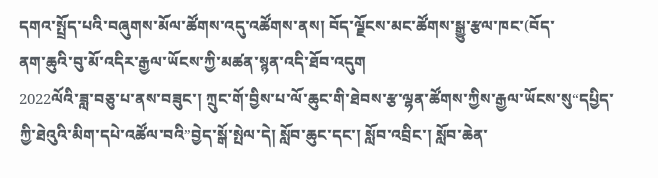དགའ་སྤྲོད་པའི་བཞུགས་མོལ་ཚོགས་འདུ་འཚོགས་ནས། བོད་ལྗོངས་མང་ཚོགས་སྒྱུ་རྩལ་ཁང་(བོད་
ནག་ཆུའི་བུ་མོ་འདིར་རྒྱལ་ཡོངས་ཀྱི་མཚན་སྙན་འདི་ཐོབ་འདུག
2022ལོའི་ཟླ་བཅུ་པ་ནས་བཟུང་། ཀྲུང་གོ་བྱིས་པ་ལོ་ཆུང་གི་ཐེབས་རྩ་ལྷན་ཚོགས་ཀྱིས་རྒྱལ་ཡོངས་སུ“དཔྱིད་ཀྱི་ཐེའུའི་མིག་དཔེ་འཚོལ་བའི”བྱེད་སྒོ་སྤེལ་དེ། སློབ་ཆུང་དང་། སློབ་འབྲིང་། སློབ་ཆེན་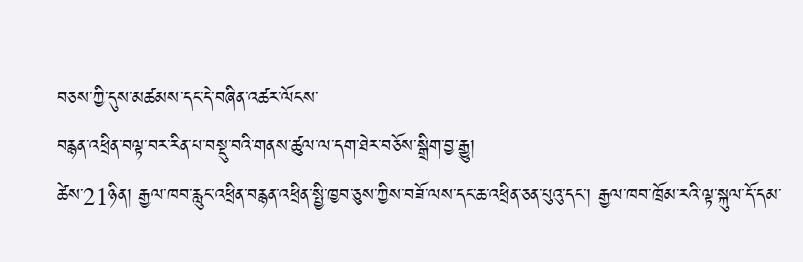བཅས་ཀྱི་དུས་མཚམས་དང་དེ་བཞིན་འཚར་ལོངས་
བརྙན་འཕྲིན་བལྟ་བར་རིན་པ་བསྡུ་བའི་གནས་ཚུལ་ལ་དག་ཐེར་བཅོས་སྒྲིག་བྱ་རྒྱུ།
ཚེས་21ཉིན། རྒྱལ་ཁབ་རླུང་འཕྲིན་བརྙན་འཕྲིན་སྤྱི་ཁྱབ་ཅུས་ཀྱིས་བཟོ་ལས་དང་ཆ་འཕྲིན་ཅན་པུའུ་དང་། རྒྱལ་ཁབ་ཁྲོམ་རའི་ལྟ་སྐུལ་དོ་དམ་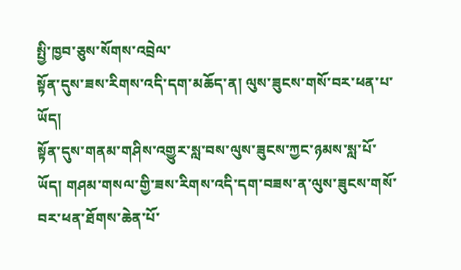སྤྱི་ཁྱབ་ཅུས་སོགས་འབྲེལ་
སྟོན་དུས་ཟས་རིགས་འདི་དག་མཆོད་ན། ལུས་ཟུངས་གསོ་བར་ཕན་པ་ཡོད།
སྟོན་དུས་གནམ་གཤིས་འགྱུར་སླ་བས་ལུས་ཟུངས་ཀྱང་ཉམས་སླ་པོ་ཡོད། གཤམ་གསལ་གྱི་ཟས་རིགས་འདི་དག་བཟས་ན་ལུས་ཟུངས་གསོ་བར་ཕན་ཐོགས་ཆེན་པོ་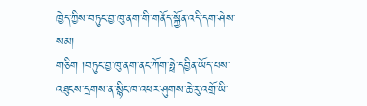ཁྱེད་ཀྱིས་བཏུང་བྱ་ཁུ་ནག་གི་གནོད་སྐྱོན་འདི་དག་ཤེས་སམ།
གཅིག །བཏུང་བྱ་ཁུ་ནག་ནང་ཀོག་ཧྥེ་དབྱིན་ཡོད་པས་འཐུངས་དྲགས་ན་སྙིང་ཁ་འཕར་ཤུགས་ཆེ་རུ་འགྲོ་ཡི་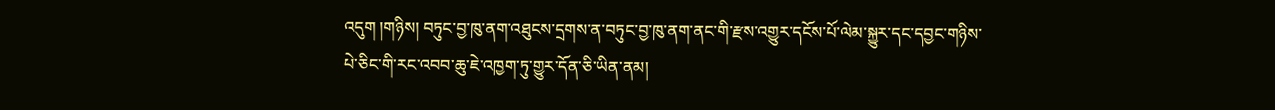འདུག །གཉིས། བཏུང་བྱ་ཁུ་ནག་འཐུངས་དྲགས་ན་བཏུང་བྱ་ཁུ་ནག་ནང་གི་རྫས་འགྱུར་དངོས་པོ་ལེམ་སྐྱུར་དང་དབྱང་གཉིས་
པེ་ཅིང་གི་རང་འབབ་ཆུ་ཇེ་འཁྱག་ཏུ་གྱུར་དོན་ཅི་ཡིན་ནམ།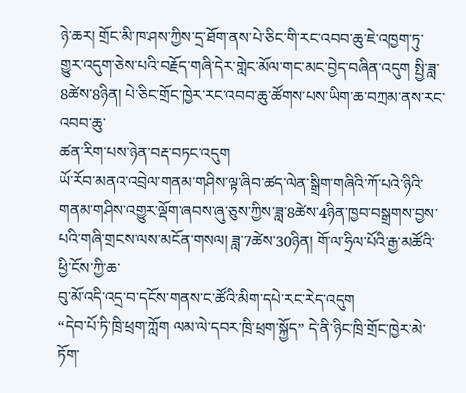ཉེ་ཆར། གྲོང་མི་ཁ་ཤས་ཀྱིས་དྲ་ཐོག་ནས་པེ་ཅིང་གི་རང་འབབ་ཆུ་ཇེ་འཁྱག་ཏུ་གྱུར་འདུག་ཅེས་པའི་བརྗོད་གཞི་དེར་གླེང་མོལ་གང་མང་བྱེད་བཞིན་འདུག སྤྱི་ཟླ་8ཚེས་8ཉིན། པེ་ཅིང་གྲོང་ཁྱེར་རང་འབབ་ཆུ་ཚོགས་པས་ཡིག་ཆ་བཀྲམ་ནས་རང་འབབ་ཆུ་
ཚན་རིག་པས་ཉེན་བརྡ་བཏང་འདུག
ཡོ་རོབ་མནའ་འབྲེལ་གནམ་གཤིས་ལྟ་ཞིབ་ཚད་ལེན་སྒྲིག་གཞིའི་ཀོ་པའེ་ཉིའི་གནམ་གཤིས་འགྱུར་ལྡོག་ཞབས་ཞུ་ཅུས་ཀྱིས་ཟླ་8ཚེས་4ཉིན་ཁྱབ་བསྒྲགས་བྱས་པའི་གཞི་གྲངས་ལས་མངོན་གསལ། ཟླ་7ཚེས་30ཉིན། གོ་ལ་ཧྲིལ་པོའི་རྒྱ་མཚོའི་ཕྱི་ངོས་ཀྱི་ཆ་
བུ་མོ་འདི་འདྲ་བ་དངོས་གནས་ང་ཚོའི་མིག་དཔེ་རང་རེད་འདུག
“དེབ་པོ་ཏི་ཁྲི་ཕྲག་ཀློག ལམ་ལེ་དབར་ཁྲི་ཕྲག་སྐྱོད” དེ་ནི་ཉིང་ཁྲི་གྲོང་ཁྱེར་མེ་ཏོག་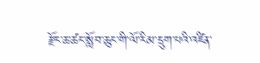རྫོང་ཆ་ཚང་སློབ་ཆུང་གི་ལོ་རིམ་དྲུག་པའི་འཛིན་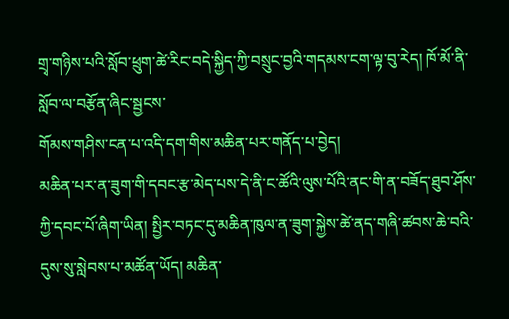གྲྭ་གཉིས་པའི་སློབ་ཕྲུག་ཚེ་རིང་བདེ་སྐྱིད་ཀྱི་བསྲུང་བྱའི་གདམས་ངག་ལྟ་བུ་རེད། ཁོ་མོ་ནི་སློབ་ལ་བརྩོན་ཞིང་སྦྱངས་
གོམས་གཤིས་ངན་པ་འདི་དག་གིས་མཆིན་པར་གནོད་པ་བྱེད།
མཆིན་པར་ན་ཟུག་གི་དབང་རྩ་མེད་པས་དེ་ནི་ང་ཚོའི་ལུས་པོའི་ནང་གི་ན་བཟོད་ཐུབ་ཤོས་ཀྱི་དབང་པོ་ཞིག་ཡིན། སྤྱིར་བཏང་དུ་མཆིན་ཁུལ་ན་ཟུག་སྐྱེས་ཚེ་ནད་གཞི་ཚབས་ཆེ་བའི་དུས་སུ་སླེབས་པ་མཚོན་ཡོད། མཆིན་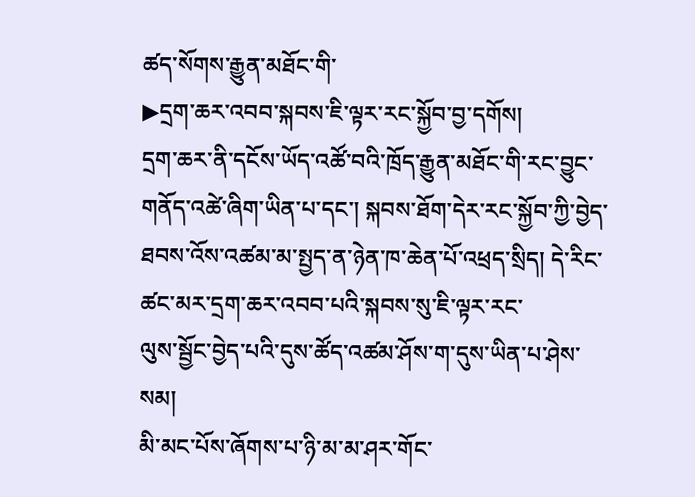ཚད་སོགས་རྒྱུན་མཐོང་གི་
▶དྲག་ཆར་འབབ་སྐབས་ཇི་ལྟར་རང་སྐྱོབ་བྱ་དགོས།
དྲག་ཆར་ནི་དངོས་ཡོད་འཚོ་བའི་ཁྲོད་རྒྱུན་མཐོང་གི་རང་བྱུང་གནོད་འཚེ་ཞིག་ཡིན་པ་དང་། སྐབས་ཐོག་དེར་རང་སྐྱོབ་ཀྱི་བྱེད་ཐབས་འོས་འཚམ་མ་སྤྱད་ན་ཉེན་ཁ་ཆེན་པོ་འཕྲད་སྲིད། དེ་རིང་ཚང་མར་དྲག་ཆར་འབབ་པའི་སྐབས་སུ་ཇི་ལྟར་རང་
ལུས་སྦྱོང་བྱེད་པའི་དུས་ཚོད་འཚམ་ཤོས་ག་དུས་ཡིན་པ་ཤེས་སམ།
མི་མང་པོས་ཞོགས་པ་ཉི་མ་མ་ཤར་གོང་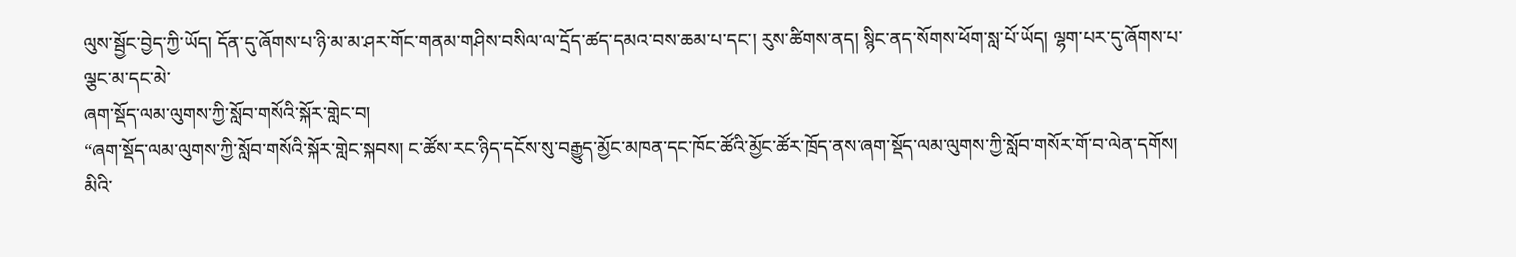ལུས་སྦྱོང་བྱེད་ཀྱི་ཡོད། དོན་དུ་ཞོགས་པ་ཉི་མ་མ་ཤར་གོང་གནམ་གཤིས་བསིལ་ལ་དྲོད་ཚད་དམའ་བས་ཆམ་པ་དང་། རུས་ཚིགས་ནད། སྙིང་ནད་སོགས་ཕོག་སླ་པོ་ཡོད། ལྷག་པར་དུ་ཞོགས་པ་ལྕང་མ་དང་མེ་
ཞག་སྡོད་ལམ་ལུགས་ཀྱི་སློབ་གསོའི་སྐོར་གླེང་བ།
“ཞག་སྡོད་ལམ་ལུགས་ཀྱི་སློབ་གསོའི་སྐོར་གླེང་སྐབས། ང་ཚོས་རང་ཉིད་དངོས་སུ་བརྒྱུད་མྱོང་མཁན་དང་ཁོང་ཚོའི་མྱོང་ཚོར་ཁྲོད་ནས་ཞག་སྡོད་ལམ་ལུགས་ཀྱི་སློབ་གསོར་གོ་བ་ལེན་དགོས། མིའི་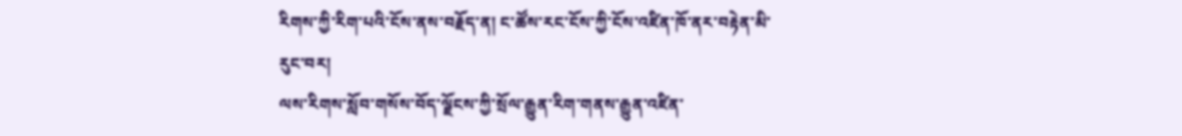རིགས་ཀྱི་རིག་པའི་ངོས་ནས་བརྗོད་ན། ང་ཚོས་རང་ངོས་ཀྱི་ངོས་འཛིན་ཁོ་ནར་བརྟེན་མི་རུང་བར།
ལས་རིགས་སློབ་གསོས་བོད་ལྗོངས་ཀྱི་སྲོལ་རྒྱུན་རིག་གནས་རྒྱུན་འཛིན་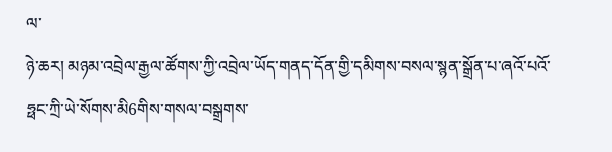ལ་
ཉེ་ཆར། མཉམ་འབྲེལ་རྒྱལ་ཚོགས་ཀྱི་འབྲེལ་ཡོད་གནད་དོན་གྱི་དམིགས་བསལ་སྙན་སྒྲོན་པ་ཞའོ་པའོ་ཧྥང་ཀྲི་ཡེ་སོགས་མི6གིས་གསལ་བསྒྲགས་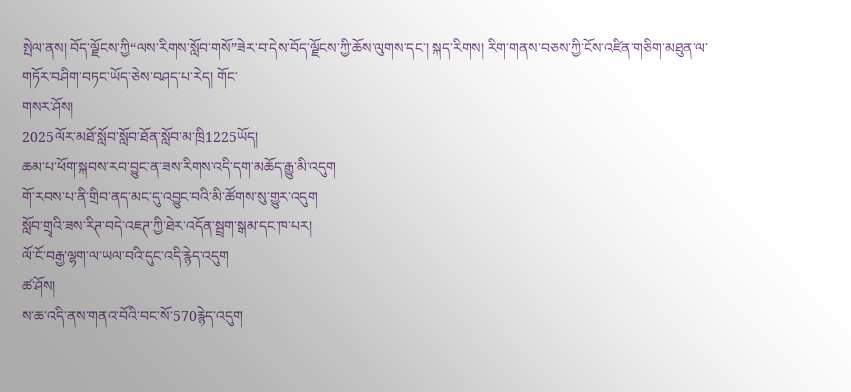སྤེལ་ནས། བོད་ལྗོངས་ཀྱི“ལས་རིགས་སློབ་གསོ”ཟེར་བ་དེས་བོད་ལྗོངས་ཀྱི་ཆོས་ལུགས་དང་། སྐད་རིགས། རིག་གནས་བཅས་ཀྱི་ངོས་འཛིན་གཅིག་མཐུན་ལ་གཏོར་བཤིག་བཏང་ཡོད་ཅེས་བཤད་པ་རེད། གོང་
གསར་ཤོས།
2025ལོར་མཐོ་སློབ་སློབ་ཐོན་སློབ་མ་ཁྲི1225ཡོད།
ཆམ་པ་ཕོག་སྐབས་རབ་བྱུང་ན་ཟས་རིགས་འདི་དག་མཆོད་རྒྱུ་མི་འདུག
གོ་རབས་པ་ནི་གྲིབ་ནད་མང་དུ་འབྱུང་བའི་མི་ཚོགས་སུ་གྱུར་འདུག
སློབ་གྲྭའི་ཟས་རིཊ་བདེ་འཇཊ་ཀྱི་ཐེར་འདོན་སྦྲག་སྒམ་དང་ཁ་པར།
ལོ་ངོ་བརྒྱ་ལྷག་ལ་ཡལ་བའི་དུང་འདི་རྙེད་འདུག
ཚ་ཤོས།
ས་ཆ་འདི་ནས་གནའ་བོའི་བང་སོ་570རྙེད་འདུག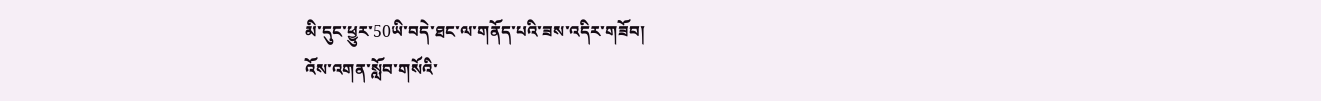མི་དུང་ཕྱུར་50ཡི་བདེ་ཐང་ལ་གནོད་པའི་ཟས་འདིར་གཟོབ།
འོས་འགན་སློབ་གསོའི་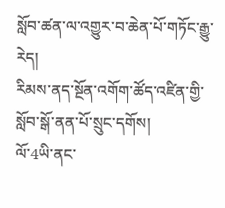སློབ་ཚན་ལ་འགྱུར་བ་ཆེན་པོ་གཏོང་རྒྱུ་རེད།
རིམས་ནད་སྔོན་འགོག་ཚོད་འཛིན་གྱི་སློབ་སྒོ་ནན་པོ་སྲུང་དགོས།
ལོ་4ཡི་ནང་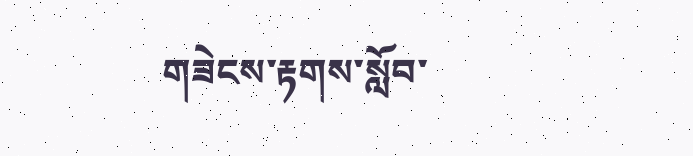གཟེངས་རྟགས་སློབ་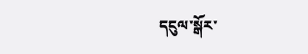དངུལ་སྒོར་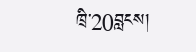ཁྲི་20བླངས།